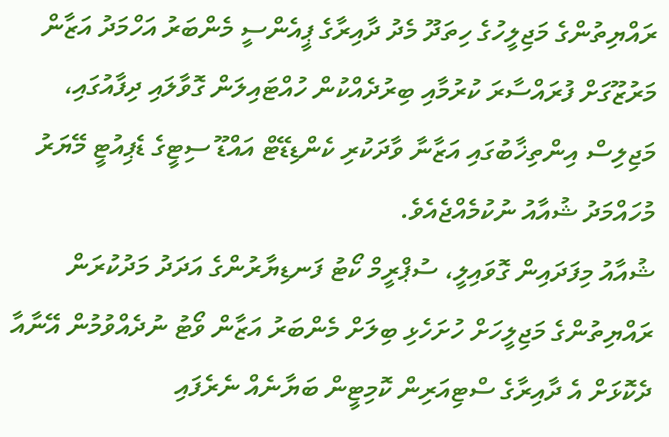ރައްޔިތުންގެ މަޖިލީހުގެ ހިތަދޫ މެދު ދާއިރާގެ ޕީއެންސީ މެންބަރު އަހްމަދު އަޒާން މަރުޒޫގަށް ފުރައްސާރަ ކުރުމާއި ބިރުދެއްކުން ހުއްޓައިލަން ގޮވާލައި ދިފާއުގައި، މަޖިލިސް އިންތިޚާބުގައި އަޒާނާ ވާދަކުރި ކެންޑިޑޭޓް އައްޑޫ ސިޓީގެ ޑެޕިއުޓީ މޭޔަރު މުހައްމަދު ޝުއާއު ނުކުމެއްޖެއެވެ.
ޝުއާއު މިފަދައިން ގޮވައިލީ، ސުޕްރީމް ކޯޓު ފަނޑިޔާރުންގެ އަދަދު މަދުކުރަން ރައްޔިތުންގެ މަޖިލީހަށް ހުށަހެޅި ބިލަށް މެންބަރު އަޒާން ވޯޓު ނުދެއްވުމުން އޭނާއާ ދެކޮޅަށް އެ ދާއިރާގެ ސްޓިއަރިން ކޮމިޓީން ބަޔާނެއް ނެރެފައި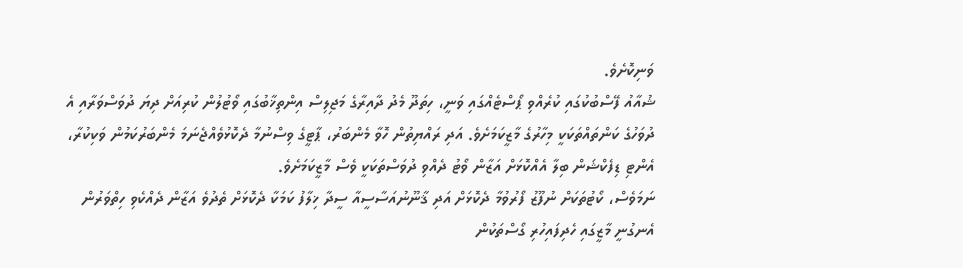ވަނިކޮށެވެ.
ޝުއާއު ފޭސްބުކުގައި ކުރެއްވި ޕޯސްޓެއްގައި ވަނީ، ހިތަދޫ މެދު ދާއިރާގެ މަޖިލިސް އިންތިޚާބުގައި ވޯޓުލުން ކުރިއަށް ދިޔަ ދުވަސްވަރާއި އެ ދުވަހުގެ ކަންތައްތަކަކީ މިހާރުގެ މާޒީކަމަށެވެ. އަދި ރައްޔިތުން ހޮވާ މެންބަރު، ޕާޓީގެ ވިސްނުމާ ދެކޮޅުވެއްޖެނަމަ މެންބަރުކަމުން ވަކިކުރާ، އެންޓި ޑިފެކްޝަން ބިލާ އެއްކޮޅަށް އަޒާން ވޯޓު ދެއްވި ދުވަސްތަކަކީ ވެސް މާޒީކަމަށެވެ.
ނަމަވެސް، ކޯޓުތަކަށް ނުފޫޒު ފޯރުވުމާ ދެކޮޅަށް އަދި ޤާނޫނުއަސާސީއާ ސީދާ ޚިލާފު ކަމަކާ ދެކޮޅަށް ތެދުވެ އަޒާން ދެއްކެވި ހިތްވަރުން އެނގުނީ މާޒީގައި ހެދިފައިހުރި ގޯސްތަކުން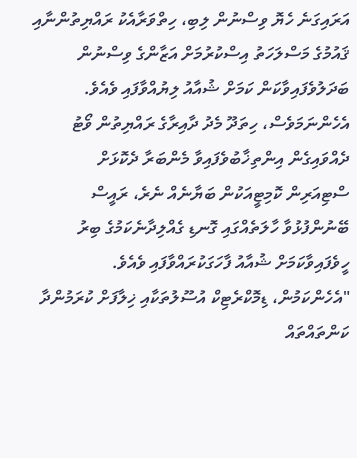އަރައިގަނެ ހެޔޮ ވިސްނުން ލިބި، ހިތްވަރާއެކު ރައްޔިތުންނާއި ޤައުމުގެ މަސްލަހަތު އިސްކުރުމަށް އަޒާންގެ ވިސްނުން ބަދަލުވެފައިވާކަން ކަމަށް ޝުއާއު ލިޔުއްވާފައި ވެއެވެ.
އެހެންނަމަވެސް، ހިތަދޫ މެދު ދާއިރާގެ ރައްޔިތުން ވޯޓު ދެއްވައިގެން އިންތިޚާބުވެފައިވާ މެންބަރާ ދެކޮޅަށް ސްޓިއަރިން ކޮމިޓީއަކުން ބަޔާނެއް ނެރެ، ރައީސް ބޭނުންފުޅުވާ ހާލަތެއްގައި ގޮނޑި ގެއްލިދާނެކަމުގެ ބިރު ހީވެފައިވާކަމަށް ޝުއާއު ފާހަގަކުރައްވާފައި ވެއެވެ.
"އެހެންކަމުން، ޑިމޮކްރެޓިކް އުސޫލުތަކާއި ޚިލާފަށް ކުރަމުންދާ ކަންތައްތައް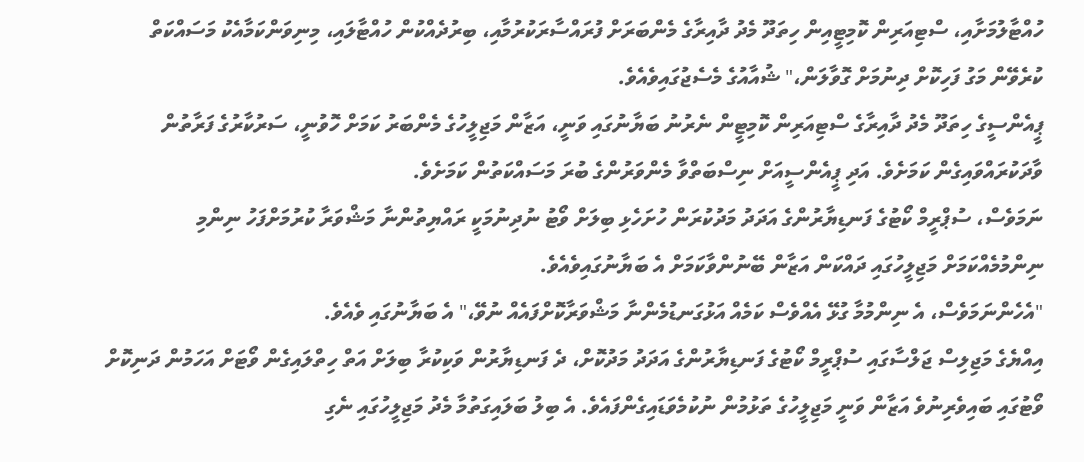ހުއްޓާލުމަށާއި، ސްޓިއަރިން ކޮމިޓީއިން ހިތަދޫ މެދު ދާއިރާގެ މެންބަރަށް ފުރައްސާރަކުރުމާއި، ބިރުދެއްކުން ހުއްޓާލައި، މިނިވަންކަމާއެކު މަސައްކަތް ކުރެވޭން މަގު ފަހިކޮށް ދިނުމަށް ގޮވާލަން،" ޝުއާއުގެ މެސެޖުގައިވެއެވެ.
ޕީއެންސީގެ ހިތަދޫ މެދު ދާއިރާގެ ސްޓިއަރިން ކޮމިޓީން ނެރުނު ބަޔާނުގައި ވަނީ، އަޒާން މަޖިލީހުގެ މެންބަރު ކަމަށް ހޮވުނީ، ސަރުކާރުގެ ފަރާތުން ވާދަކުރައްވައިގެން ކަމަށެވެ. އަދި ޕީއެންސީއަށް ނިސްބަތްވާ މެންވަރުންގެ ބުރަ މަސައްކަތުން ކަމަށެވެ.
ނަމަވެސް، ސުޕްރީމް ކޯޓުގެ ފަނޑިޔާރުންގެ އަދަދު މަދުކުރަން ހުށަހެޅި ބިލަށް ވޯޓު ނުދިނުމަކީ ރައްޔިތުންނާ މަޝްވަރާ ކުރުމަށްފަހު ނިންމި ނިންމުމެއްކަމަށް މަޖިލީހުގައި ދައްކަން އަޒާން ބޭނުންވާކަމަށް އެ ބަޔާނުގައިވެއެވެ.
"އެހެންނަމަވެސް، އެ ނިންމުމާ ގުޅޭ އެއްވެސް ކަމެއް އަޅުގަނޑުމެންނާ މަޝްވަރާކޮށްފައެއް ނުވޭ،" އެ ބަޔާނުގައި ވެއެވެ.
އިއްޔެގެ މަޖިލިސް ޖަލްސާގައި ސުޕްރީމް ކޯޓުގެ ފަނޑިޔާރުންގެ އަދަދު މަދުކޮށް، ދެ ފަނޑިޔާރުން ވަކިކުރާ ބިލަށް އަތް ހިތްލައިގެން ވޯޓަށް އަހަމުން ދަނިކޮށް ވޯޓުގައި ބައިވެރިނުވެ އަޒާން ވަނީ މަޖިލީހުގެ ތަޅުމުން ނުކުމެވަޑައިގެންފައެވެ. އެ ބިލު ބަލައިގަތުމާ މެދު މަޖިލީހުގައި ނެގި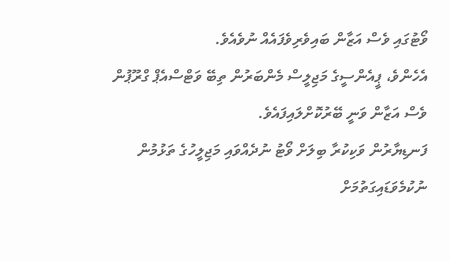ވޯޓުގައި ވެސް އަޒާން ބައިވެރިވެފައެއް ނުވެއެވެ.
އެހެންވެ، ޕީއެންސީގެ މަޖިލީސް މެންބަރުން ތިބޭ ވަޓްސްއެޕް ގްރޫޕުން ވެސް އަޒާން ވަނީ ބޭރުކޮށްލައިފައެވެ.
ފަނޑިޔާރުން ވަކިކުރާ ބިލަށް ވޯޓު ނުދެއްވައި މަޖިލީހުގެ ތަޅުމުން ނުކުމެވަޑައިގަތުމަށް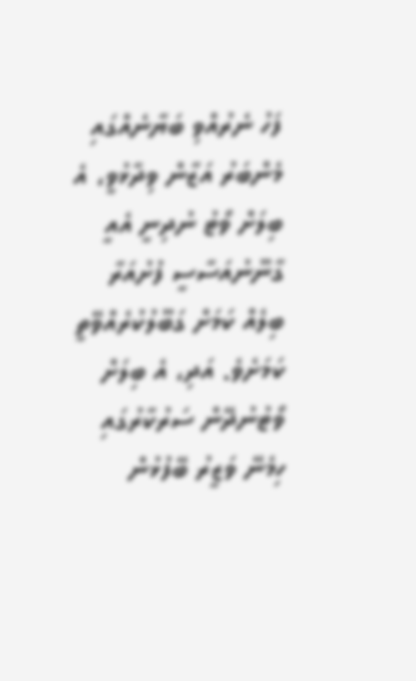ފަހު ނެރުއްވި ބަޔާނެއްގައި މެންބަރު އަޒާން ވިދާޅުވީ، އެ ބިލަށް ވޯޓު ނުދިނީ އެއީ ގާނޫނުއަސާސީ ފުށުއަރާ ބިލެއް ކަމަށް ގަބޫލުކުރެއްވޭތީ ކަމަށެވެ. އަދި، އެ ބިލަށް ވޯޓުނުދޭން ސަރުކާރުގައި ހިމެނޭ ވަޒީރު ބޭފުޅުން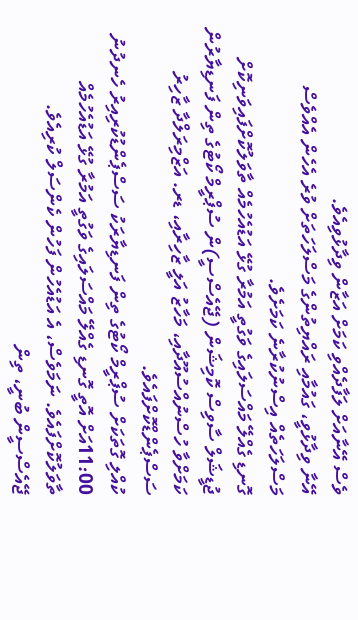ވެސް އޭނާއަށް ލަފާދެއްވި ކަމަށް އަޒާން ވިދާޅުވިއެވެ.
އޭނާ ވިދާޅުވީ، ގައުމާއި ރައްޔިތުންގެ މަސްލަހަތަށް ވުރެ އެހެން އެއްވެސް މަސްލަހަތެއް އިސްނުކުރާނެ ކަމަށެވެ.
ގޮނޑި ގެއްލޭ މައްސަލައިގެ ވަގުތީ އަމުރާ ގުޅޭ އަޑުއެހުމެއް ތާވަލުކޮށްފައިވަނިކޮށް ޖުޑީޝަލް ސާވިސް ކޮމިޝަން (ޖޭއެސްސީ)ން ސުޕްރީމް ކޯޓުގެ ތިން ފަނޑިޔާރުން ކަމަށްވާ ހުސްނުއްސުއޫދާއި، މަހާޒު އަލީ ޒާހިރާއި، ޑރ. އަޒްމިރަލްދާ ޒާހިރު ސަސްޕެންޑްކޮށްފައެވެ.
ކުއްލި ގޮތަކަށް ސުޕްރީމް ކޯޓުގެ ތިން ފަނޑިޔާރަކު ސަސްޕެންޑުކުރިއިރު ހެނދުނު 11:00އަށް އޮތީ ގޮނޑި ގެއްލޭ މައްސަލައިގެ ވަގުތީ އަމުރާ ގުޅޭ އަޑުއެހުމެއް ތާވަލުކޮށްފައެވެ. ނަމަވެސް، އެ އަޑުއެހުން ފަހުން ކެންސަލް ކުރިއެވެ.
ޖޭއެސްސީން ބުނީ، ތިން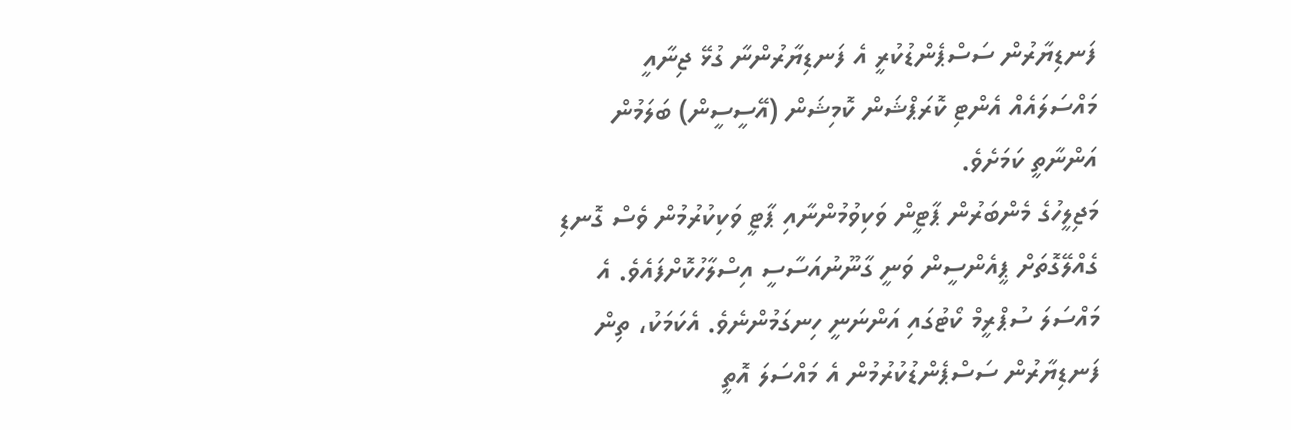ފަނޑިޔާރުން ސަސްޕެންޑުކުރީ އެ ފަނޑިޔާރުންނާ ގުޅޭ ޖިނާއީ މައްސަލައެއް އެންޓި ކޮރަޕްޝަން ކޮމިޝަން (އޭސީސީން) ބަލަމުން އަންނާތީ ކަމަށެވެ.
މަޖިލީހުގެ މެންބަރުން ޕާޓީން ވަކިވުމުންނާއި ޕާޓީ ވަކިކުރުމުން ވެސް ގޮނޑި ގެއްލޭގޮތަށް ޕީއެންސީން ވަނީ ގާނޫނުއަސާސީ އިސްލާހުކޮށްފައެވެ. އެ މައްސަލަ ސުޕްރީމް ކޯޓުގައި އަންނަނީ ހިނގަމުންނެވެ. އެކަމަކު، ތިން ފަނޑިޔާރުން ސަސްޕެންޑުކުރުމުން އެ މައްސަލަ އޮތީ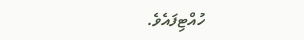ހުއްޓިފައެވެ.